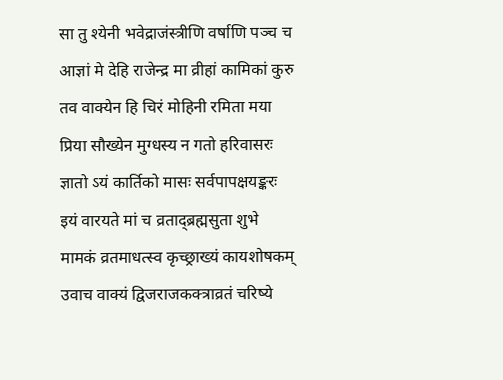सा तु श्येनी भवेद्राजंस्त्रीणि वर्षाणि पञ्च च
आज्ञां मे देहि राजेन्द्र मा व्रीहां कामिकां कुरु
तव वाक्येन हि चिरं मोहिनी रमिता मया
प्रिया सौख्येन मुग्धस्य न गतो हरिवासरः
ज्ञातो ऽयं कार्तिको मासः सर्वपापक्षयङ्करः
इयं वारयते मां च व्रताद्ब्रह्मसुता शुभे
मामकं व्रतमाधत्स्व कृच्छ्राख्यं कायशोषकम्
उवाच वाक्यं द्विजराजकक्त्राव्रतं चरिष्ये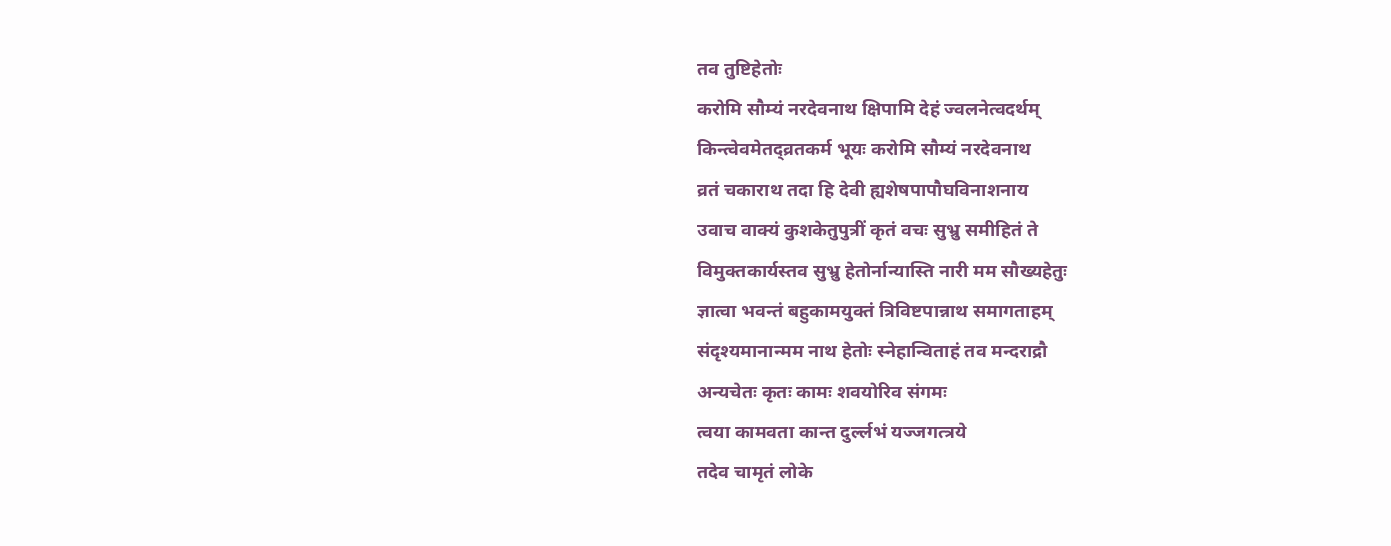तव तुष्टिहेतोः
करोमि सौम्यं नरदेवनाथ क्षिपामि देहं ज्वलनेत्वदर्थम्
किन्त्वेवमेतद्व्रतकर्म भूयः करोमि सौम्यं नरदेवनाथ
व्रतं चकाराथ तदा हि देवी ह्यशेषपापौघविनाशनाय
उवाच वाक्यं कुशकेतुपुत्रीं कृतं वचः सुभ्रु समीहितं ते
विमुक्तकार्यस्तव सुभ्रु हेतोर्नान्यास्ति नारी मम सौख्यहेतुः
ज्ञात्वा भवन्तं बहुकामयुक्तं त्रिविष्टपान्नाथ समागताहम्
संदृश्यमानान्मम नाथ हेतोः स्नेहान्विताहं तव मन्दराद्रौ
अन्यचेतः कृतः कामः शवयोरिव संगमः
त्वया कामवता कान्त दुर्ल्लभं यज्जगत्त्रये
तदेव चामृतं लोके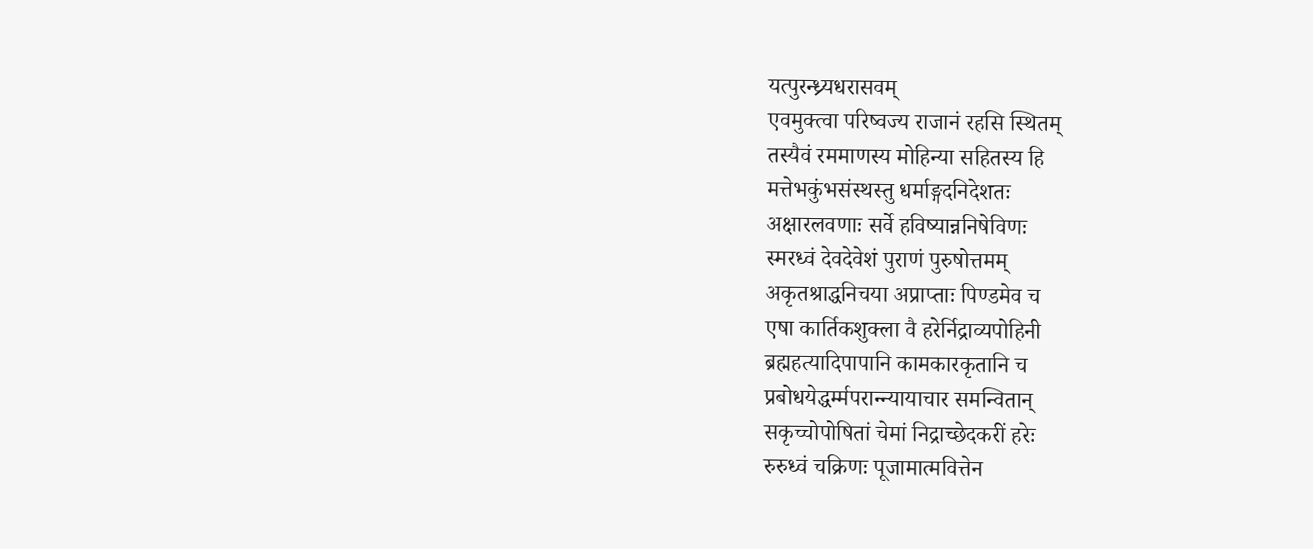यत्पुरन्ध्र्यधरासवम्
एवमुक्त्वा परिष्वज्य राजानं रहसि स्थितम्
तस्यैवं रममाणस्य मोहिन्या सहितस्य हि
मत्तेभकुंभसंस्थस्तु धर्माङ्गदनिदेशतः
अक्षारलवणाः सर्वे हविष्यान्ननिषेविणः
स्मरध्वं देवदेवेशं पुराणं पुरुषोत्तमम्
अकृतश्राद्धनिचया अप्राप्ताः पिण्डमेव च
एषा कार्तिकशुक्ला वै हरेर्निद्राव्यपोहिनी
ब्रह्महत्यादिपापानि कामकारकृतानि च
प्रबोधयेद्धर्म्मपरान्न्यायाचार समन्वितान्
सकृच्चोपोषितां चेमां निद्राच्छेदकरीं हरेः
रुरुध्वं चक्रिणः पूजामात्मवित्तेन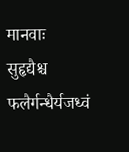मानवाः
सुहृद्यैश्च फलैर्गन्धैर्यजध्वं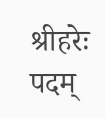श्रीहरेः पदम्